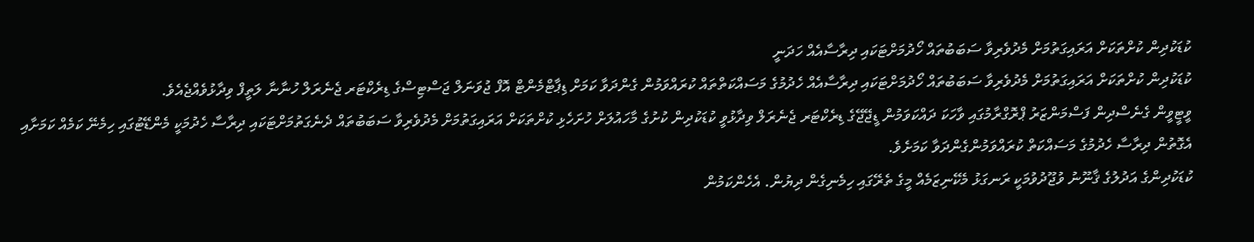ކުޑަކުދިން ކުށްތަކަށް އަރައިގަތުމަށް މެދުވެރިވާ ސަބަބުތައް ހޯދުމަށްޓަކައި ދިރާސާއެއް ހަދަނީ
ކުޑަކުދިން ކުށްތަކަށް އަރައިގަތުމަށް މެދުވެރިވާ ސަބަބުތައް ހޯދުމަށްޓަކައި ދިރާސާއެއް ހެދުމުގެ މަސައްކަތްތައް ކުރައްވަމުން ގެންދަވާ ކަމަށް ޑިޕާޓްމެންޓް އޮފް ޖުވަނަލް ޖަސްޓިސްގެ ޑިރެކްޓަރ ޖެނެރަލް ހުނާނާ ލަތީފް ވިދާޅުވެއްޖެއެވެ.
ވީޓީވީން ގެނެސްދިން ފަސްމަންޒަރު ޕްރޮގްރާމުގައި ވާހަކަ ދައްކަވަމުން ޑީޖޭޖޭގެ ޑިރެކްޓަރ ޖެނެރަލް ވިދާޅުވީ ކުޑަކުދިން ކުށުގެ މާހައުލަށް ހުށަހެޅި ކުށްތަކަށް އަރައިގަތުމަށް މެދުވެރިވާ ސަބަބުތައް ދެނެގަތުމަށްޓަކައި ދިރާސާ ހެދުމަކީ މެންޑޭޓުގައި ހިމެނޭ ކަމެއް ކަމަށާއި އެގޮތުން ދިރާސާ ހެދުމުގެ މަސައްކަތް ކުރައްވަމުންގެންދަވާ ކަމަށެވެ.
ކުޑަކުދިންގެ އަދުލުގެ ޤާނޫނު ވުޖޫދުވުމަކީ ރަނގަޅު މެކޭނިޒަމެއް މީގެ ތެރޭގައި ހިމެނިގެން ދިޔުން. އެހެންކަމުން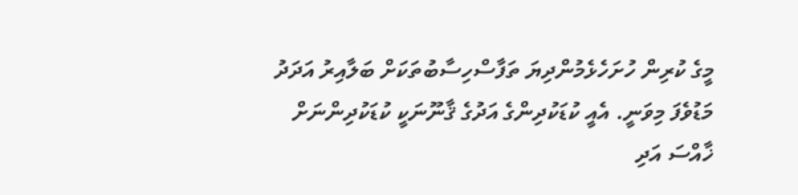މީގެ ކުރިން ހުށަހެޅެމުންދިޔަ ތަފާސްހިސާބުތަކަށް ބަލާއިރު އަދަދު މަޑުވެފަ މިވަނީ. އެއީ ކުޑަކުދިންގެ އަދުގެ ޤާނޫނަކީ ކުޑަކުދިންނަށް ޚާއްސަ އަދި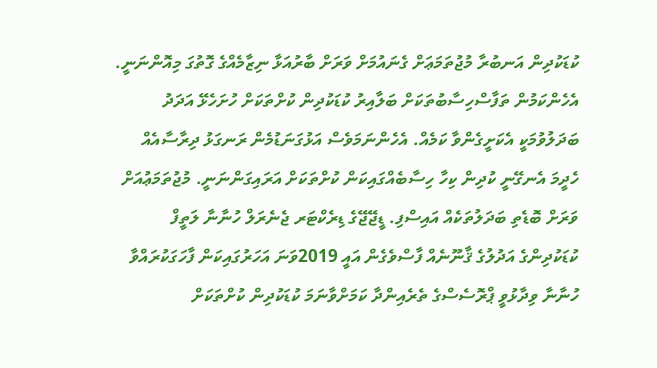ކުޑަކުދިން އަނބުރާ މުޖުތަމަޢަށް ގެނައުމަށް ވަރަށް ބާރުއަޅާ ނިޒާމެއްގެ ގޮތުގަ މިއޮންނަނީ. އެހެންކަމުން ތަފާސްހިސާބުތަކަށް ބަލާއިރު ކުޑަކުދިން ކުށްތަކަށް ހުށަހެޅޭ އަދަދު ބަދަލުވުމަކީ އެކަށީގެންވާ ކަމެއް. އެހެންނަމަވެސް އަޅުގަނަޑުމެން ރަނގަޅު ދިރާސާއެއް ހެދީމަ އެނގޭނީ ކުދިން ކިހާ ހިސާބެއްގައިކަން ކުށްތަކަށް އަރައިގަންނަނީ. މުޖުތަމަޢުއަށް ވަރަށް ބޮޑެތި ބަދަލުތަކެއް އައިސްފި. ޑީޖޭޖޭގެ ޑިރެކްޓަރ ޖެނެރަލް ހުނާނާ ލަތީފް
ކުޑަކުދިންގެ އަދުލުގެ ޤާނޫނެއް ފާސްވެގެން އައީ 2019ވަނަ އަހަރުގައިކަން ފާހަގަކުރައްވާ ހުނާނާ ވިދާޅުވީ ޕްރޮސެސްގެ ތެރެއިންދާ ކަމަށްވާނަމަ ކުޑަކުދިން ކުށްތަކަށް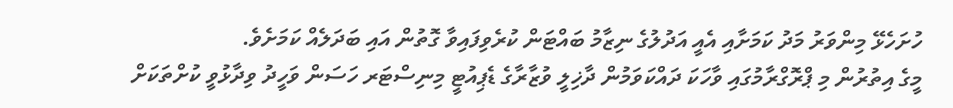ހުށަހެޅޭ މިންވަރު މަދު ކަމަށާއި އެއީ އަދުލުގެ ނިޒާމު ބައްޓަން ކުރެވިފައިވާ ގޮތުން އައި ބަދަލެއް ކަމަށެވެ.
މީގެ އިތުރުން މި ޕްރޮގްރާމުގައި ވާހަކަ ދައްކަވަމުން ދާޚިލީ ވުޒާރާގެ ޑެޕިއުޓީ މިނިސްޓަރ ހަސަން ވަހީދު ވިދާޅުވީ ކުށްތަކަށް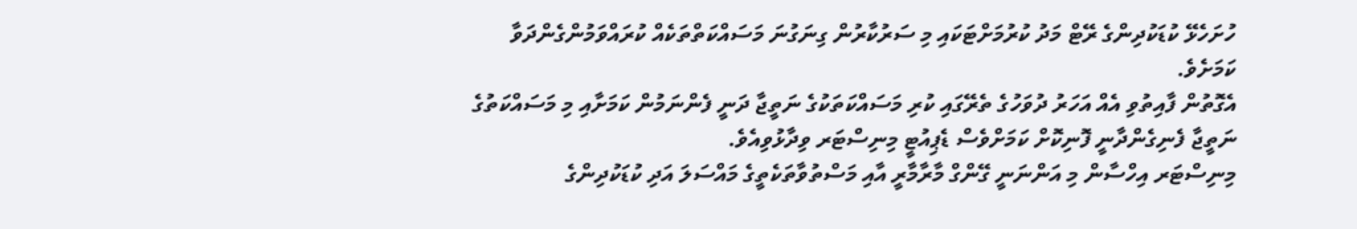ހުށަހެޅޭ ކުޑަކުދިންގެ ރޭޓް މަދު ކުރުމަށްޓަކައި މި ސަރުކާރުން ގިނަގުނަ މަސައްކަތްތަކެއް ކުރައްވަމުންގެންދަވާ ކަމަށެވެ.
އެގޮތުން ފާއިތުވި އެއް އަހަރު ދުވަހުގެ ތެރޭގައި ކުރި މަސައްކަތަކުގެ ނަތީޖާ ދަނީ ފެންނަމުން ކަމަށާއި މި މަސައްކަތުގެ ނަތީޖާ ފެނިގެންދާނީ ފޮނިކޮށް ކަމަށްވެސް ޑެޕިއުޓީ މިނިސްޓަރ ވިދާޅުވިއެވެ.
މިނިސްޓަރ އިހްސާން މި އަންނަނީ ގޭންގް މާރާމާރީ އާއި މަސްތުވާތަކެތީގެ މައްސަލަ އަދި ކުޑަކުދިންގެ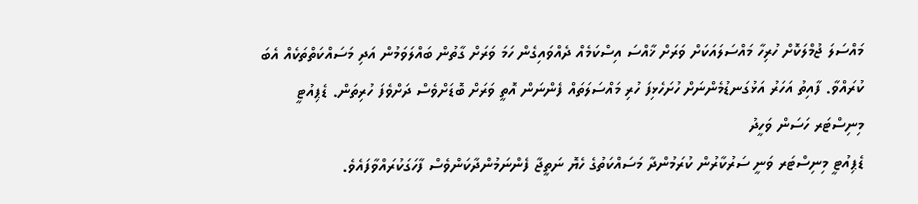މައްސަލަ ޖުމްލަކޮށް ހުރިހާ މައްސަލައަކަށް ވަރަށް ޚާއްސަ އިސްކަމެއް ދެއްވައިގެން ހަމަ ވަރަށް ގާތުން ބައްލަވަމުން އަދި މަސައްކަތްތަކެއް އެބަ ކުރައްވާ. ފާއިތު އަހަރު އަޅުގަނޑުމެންނަށް ހުށަހެޅިފަ ހުރި މައްސަލަތައް ފެންނަން އޮތީ ވަރަށް ބޮޑަށްވެސް ދަށްވެފަ ހުރިތަން. ޑެޕިއުޓީ މިނިސްޓަރ ހަސަން ވަހީދު
ޑެޕިއުޓީ މިނިސްޓަރ ވަނީ ސަރުކާރުން ކުރަމުންދާ މަސައްކަތުގެ ހެޔޮ ނަތީޖާ ފެންނަމުންދާކަންވެސް ފާހަގަކުރައްވާފައެވެ.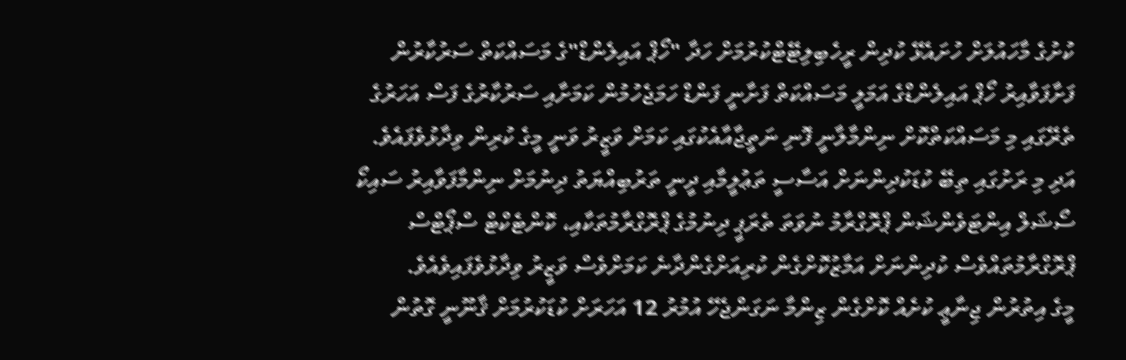ކުށުގެ މާހައުލަށް ހުށައެޅޭ ކުދިން ރީހެބިލިޓޭޓްކުރުމަށް ހަދާ "ހޯޕް އައިލެންޑް"ގެ މަސައްކަތް ސަރުކާރުން ފަށާފަވާއިރު ހޯޕް އައިލެންޑްގެ އަމަލީ މަސައްކަތް ފަށާނީ ފަންޑް ހަމަޖެހުމުން ކަމަށާއި ސަރުކާރުގެ ފަސް އަހަރުގެ ތެރޭގައި މި މަސައްކަތްކޮށް ނިންމާލާނީ ފޮނި ނަތީޖާއާއެކުގައި ކަމަށް ވަޒީރު ވަނީ މީގެ ކުރިން ވިދާޅުވެފައެވެ.
އަދި މި ރަށުގައި ތިބޭ ކުޑަކުދިންނަށް އަސާސީ ތަޢުލީމާއި ދީނީ ތަރުބިއްޔަތު ދިނުމަށް ނިންމާފަވާއިރު ސައިކޯ ސޯޝަލް އިންޓަވެންޝަން ޕްރޮގްރާމު ނުވަތަ ތެރަޕީ ދިނުމުގެ ޕްރޮގްރާމުތަކާއި، ކޮންޓެކްޓް ސްޕޯޓްސް ޕްރޮގްރާމުތައްވެސް ކުދިންނަށް އަމާޒުކޮށްގެން ކުރިއަށްގެންދާނެ ކަމަށްވެސް ވަޒީރު ވިދާޅުވެފައިވެއެވެ.
މީގެ އިތުރުން ޖިނާޢީ ކުށެއް ކޮށްގެން ޒިންމާ ނަގަންޖެހޭ އުމުރު 12 އަހަރަށް ކުޑަކުރުމަށް ޤާނޫނީ ގޮތުން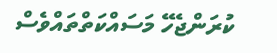ކުރަންޖެހޭ މަސައްކަތްތައްވެސް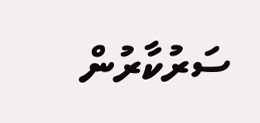ސަރުކާރުން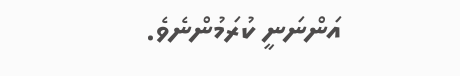އަންނަނީ ކުރަމުންނެވެ.